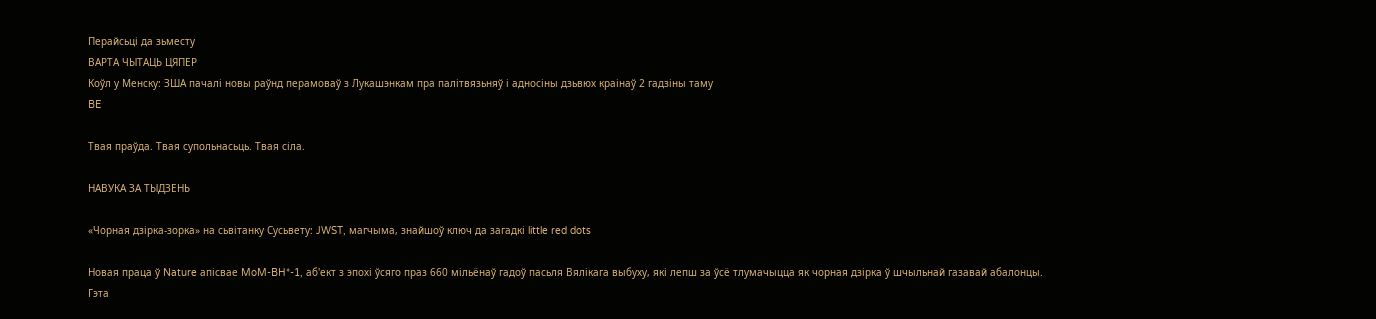Перайсьці да зьместу
ВАРТА ЧЫТАЦЬ ЦЯПЕР
Коўл у Менску: ЗША пачалі новы раўнд перамоваў з Лукашэнкам пра палітвязьняў і адносіны дзьвюх краінаў 2 гадзіны таму
BE

Твая праўда. Твая супольнасьць. Твая сіла.

НАВУКА ЗА ТЫДЗЕНЬ

«Чорная дзірка-зорка» на сьвітанку Сусьвету: JWST, магчыма, знайшоў ключ да загадкі little red dots

Новая праца ў Nature апісвае MoM-BH*-1, аб'ект з эпохі ўсяго праз 660 мільёнаў гадоў пасьля Вялікага выбуху, які лепш за ўсё тлумачыцца як чорная дзірка ў шчыльнай газавай абалонцы. Гэта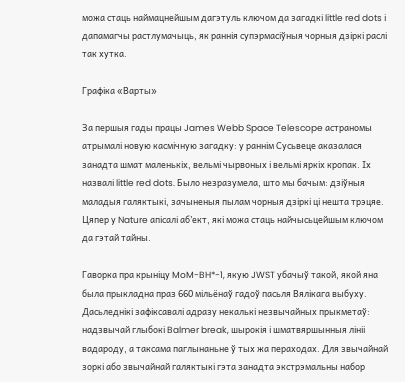можа стаць наймацнейшым дагэтуль ключом да загадкі little red dots і дапамагчы растлумачыць, як раннія супэрмасіўныя чорныя дзіркі раслі так хутка.

Графіка «Варты»

За першыя гады працы James Webb Space Telescope астраномы атрымалі новую касмічную загадку: у раннім Сусьвеце аказалася занадта шмат маленькіх, вельмі чырвоных і вельмі яркіх кропак. Іх назвалі little red dots. Было незразумела, што мы бачым: дзіўныя маладыя галяктыкі, зачыненыя пылам чорныя дзіркі ці нешта трэцяе. Цяпер у Nature апісалі аб’ект, які можа стаць найчысьцейшым ключом да гэтай тайны.

Гаворка пра крыніцу MoM-BH*-1, якую JWST убачыў такой, якой яна была прыкладна праз 660 мільёнаў гадоў пасьля Вялікага выбуху. Дасьледнікі зафіксавалі адразу некалькі незвычайных прыкметаў: надзвычай глыбокі Balmer break, шырокія і шматвяршынныя лініі вадароду, а таксама паглынаньне ў тых жа пераходах. Для звычайнай зоркі або звычайнай галяктыкі гэта занадта экстрэмальны набор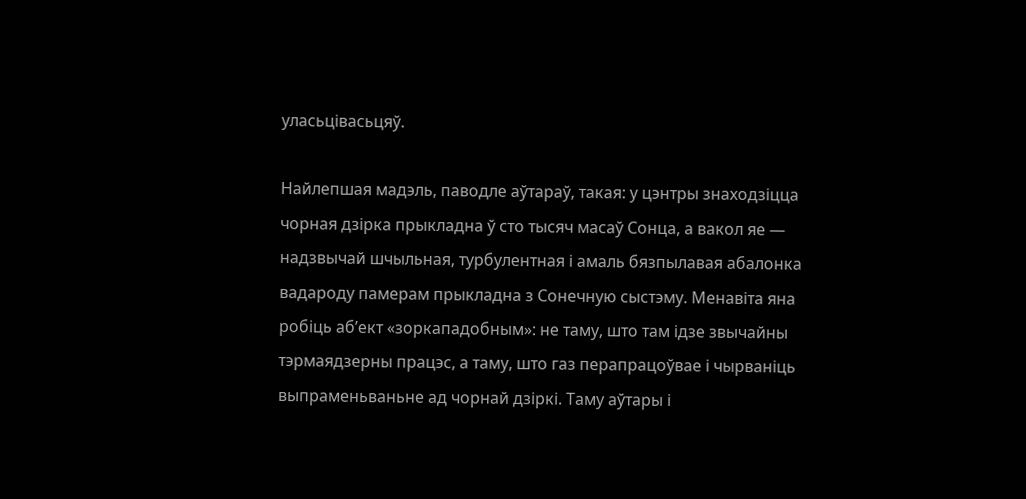уласьцівасьцяў.

Найлепшая мадэль, паводле аўтараў, такая: у цэнтры знаходзіцца чорная дзірка прыкладна ў сто тысяч масаў Сонца, а вакол яе — надзвычай шчыльная, турбулентная і амаль бязпылавая абалонка вадароду памерам прыкладна з Сонечную сыстэму. Менавіта яна робіць аб’ект «зоркападобным»: не таму, што там ідзе звычайны тэрмаядзерны працэс, а таму, што газ перапрацоўвае і чырваніць выпраменьваньне ад чорнай дзіркі. Таму аўтары і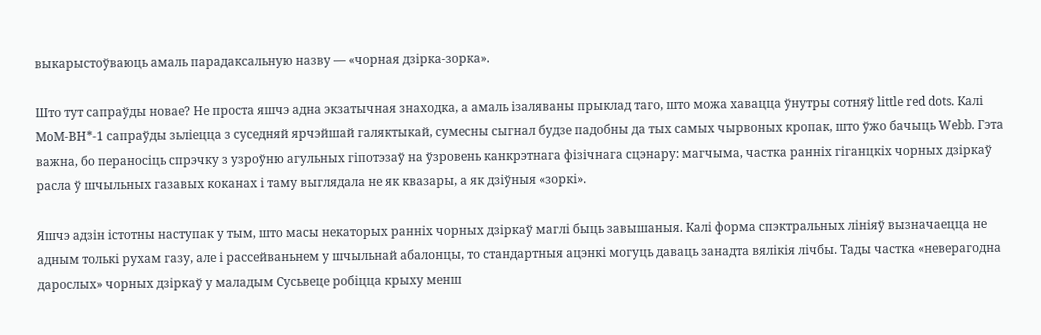выкарыстоўваюць амаль парадаксальную назву — «чорная дзірка-зорка».

Што тут сапраўды новае? Не проста яшчэ адна экзатычная знаходка, а амаль ізаляваны прыклад таго, што можа хавацца ўнутры сотняў little red dots. Калі MoM-BH*-1 сапраўды зьліецца з суседняй ярчэйшай галяктыкай, сумесны сыгнал будзе падобны да тых самых чырвоных кропак, што ўжо бачыць Webb. Гэта важна, бо пераносіць спрэчку з узроўню агульных гіпотэзаў на ўзровень канкрэтнага фізічнага сцэнару: магчыма, частка ранніх гіганцкіх чорных дзіркаў расла ў шчыльных газавых коканах і таму выглядала не як квазары, а як дзіўныя «зоркі».

Яшчэ адзін істотны наступак у тым, што масы некаторых ранніх чорных дзіркаў маглі быць завышаныя. Калі форма спэктральных лініяў вызначаецца не адным толькі рухам газу, але і рассейваньнем у шчыльнай абалонцы, то стандартныя ацэнкі могуць даваць занадта вялікія лічбы. Тады частка «неверагодна дарослых» чорных дзіркаў у маладым Сусьвеце робіцца крыху менш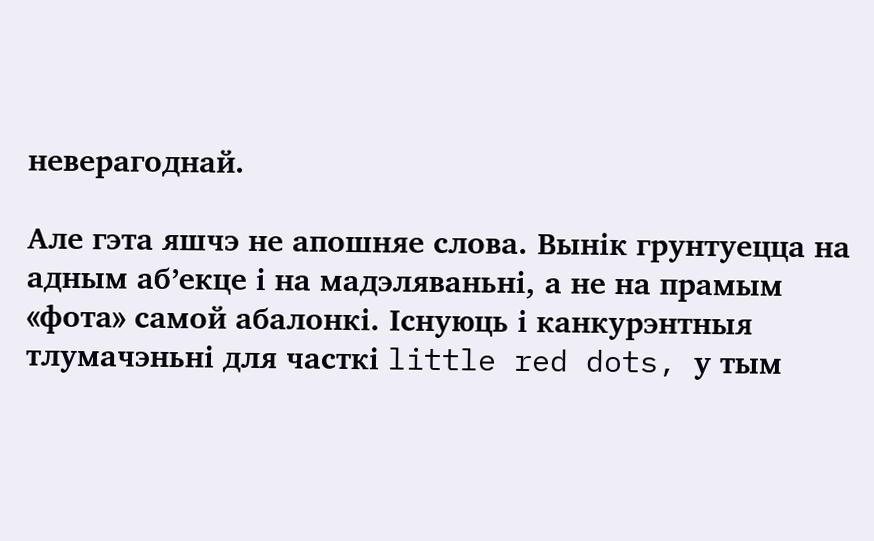неверагоднай.

Але гэта яшчэ не апошняе слова. Вынік грунтуецца на адным аб’екце і на мадэляваньні, а не на прамым «фота» самой абалонкі. Існуюць і канкурэнтныя тлумачэньні для часткі little red dots, у тым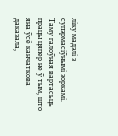ліку мадэлі з супэрмасіўнымі зоркамі. Таму галоўная вартасьць працы цяпер не ў тым, што яна ўсё канчаткова даказала,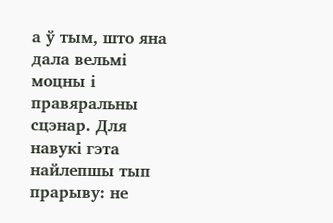а ў тым, што яна дала вельмі моцны і правяральны сцэнар. Для навукі гэта найлепшы тып прарыву: не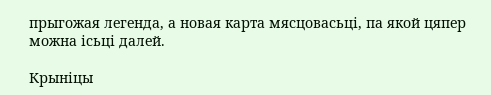прыгожая легенда, а новая карта мясцовасьці, па якой цяпер можна ісьці далей.

Крыніцы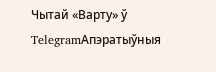Чытай «Варту» ў TelegramАпэратыўныя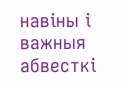навіны і важныя абвесткі